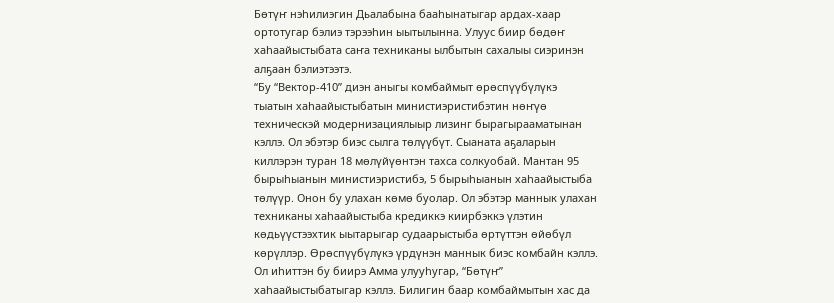Бөтүҥ нэһилиэгин Дьалабына бааһынатыгар ардах-хаар ортотугар бэлиэ тэрээһин ыытылынна. Улуус биир бөдөҥ хаһаайыстыбата саҥа техниканы ылбытын сахалыы сиэринэн алҕаан бэлиэтээтэ.
“Бу “Вектор-410” диэн аныгы комбаймыт өрөспүүбүлүкэ тыатын хаһаайыстыбатын министиэристибэтин нөҥүө техническэй модернизациялыыр лизинг бырагырааматынан кэллэ. Ол эбэтэр биэс сылга төлүүбүт. Сыаната аҕаларын киллэрэн туран 18 мөлүйүөнтэн тахса солкуобай. Мантан 95 бырыһыанын министиэристибэ, 5 бырыһыанын хаһаайыстыба төлүүр. Онон бу улахан көмө буолар. Ол эбэтэр маннык улахан техниканы хаһаайыстыба кредиккэ киирбэккэ үлэтин көдьүүстээхтик ыытарыгар судаарыстыба өртүттэн өйөбүл көрүллэр. Өрөспүүбүлүкэ үрдүнэн маннык биэс комбайн кэллэ. Ол иһиттэн бу биирэ Амма улууһугар, “Бөтүҥ” хаһаайыстыбатыгар кэллэ. Билигин баар комбаймытын хас да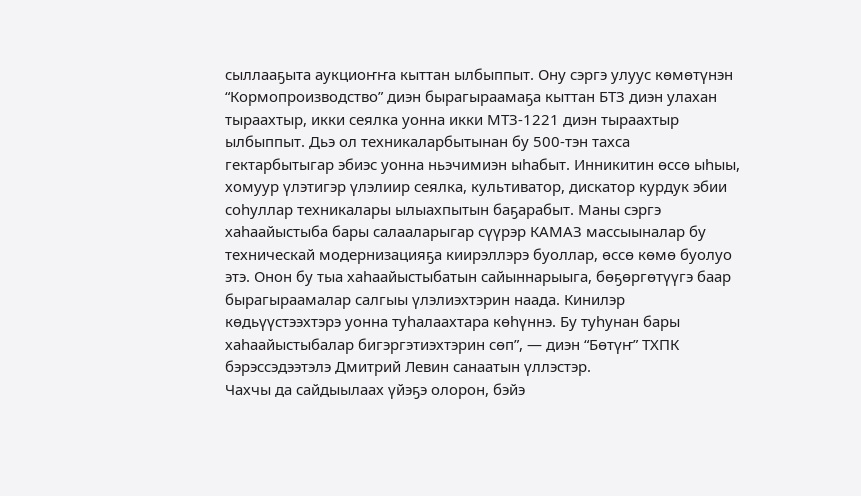сыллааҕыта аукциоҥҥа кыттан ылбыппыт. Ону сэргэ улуус көмөтүнэн “Кормопроизводство” диэн бырагыраамаҕа кыттан БТЗ диэн улахан тыраахтыр, икки сеялка уонна икки МТЗ-1221 диэн тыраахтыр ылбыппыт. Дьэ ол техникаларбытынан бу 500-тэн тахса гектарбытыгар эбиэс уонна ньэчимиэн ыһабыт. Инникитин өссө ыһыы, хомуур үлэтигэр үлэлиир сеялка, культиватор, дискатор курдук эбии соһуллар техникалары ылыахпытын баҕарабыт. Маны сэргэ хаһаайыстыба бары салааларыгар сүүрэр КАМАЗ массыыналар бу техническай модернизацияҕа киирэллэрэ буоллар, өссө көмө буолуо этэ. Онон бу тыа хаһаайыстыбатын сайыннарыыга, бөҕөргөтүүгэ баар бырагыраамалар салгыы үлэлиэхтэрин наада. Кинилэр көдьүүстээхтэрэ уонна туһалаахтара көһүннэ. Бу туһунан бары хаһаайыстыбалар бигэргэтиэхтэрин сөп”, — диэн “Бөтүҥ” ТХПК бэрэссэдээтэлэ Дмитрий Левин санаатын үллэстэр.
Чахчы да сайдыылаах үйэҕэ олорон, бэйэ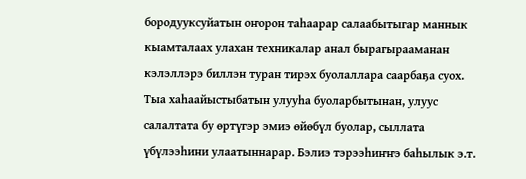бородууксуйатын оҥорон таһаарар салаабытыгар маннык кыамталаах улахан техникалар анал бырагырааманан кэлэллэрэ биллэн туран тирэх буолаллара саарбаҕа суох. Тыа хаһаайыстыбатын улууһа буоларбытынан, улуус салалтата бу өртүгэр эмиэ өйөбүл буолар, сыллата үбүлээһини улаатыннарар. Бэлиэ тэрээһиҥҥэ баһылык э.т.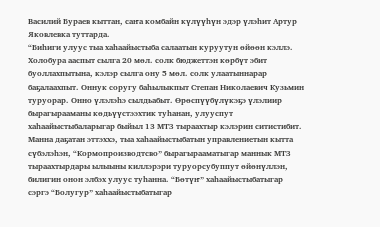Василий Бураев кыттан, саҥа комбайн күлүүһүн эдэр үлэһит Артур Яковлевка туттарда.
“Биһиги улуус тыа хаһаайыстыба салаатын куруутун өйөөн кэллэ. Холобура ааспыт сылга 20 мөл. солк бюджеттэн көрбүт эбит буоллахпытына, кэлэр сылга ону 5 мөл. солк улаатыннарар баҕалаахпыт. Оннук соругу баһылыкпыт Степан Николаевич Кузьмин туруорар. Онно үлэлэһэ сылдьабыт. Өрөспүүбүлүкэҕэ үлэлиир бырагырааманы көдьүүстээхтик туһанан, улууспут хаһаайыстыбаларыгар быйыл 13 МТЗ тыраахтыр кэлэрин ситистибит. Манна даҕатан эттэххэ, тыа хаһаайыстыбатын управлениетын кытта сүбэлэһэн, “Кормопроизводтсво” бырагырааматыгар маннык МТЗ тыраахтырдары ылыыны киллэрэри туруорсубуппут өйөнүллэн, билигин онон элбэх улуус туһанна. “Бөтүҥ” хаһаайыстыбатыгар сэргэ “Болугур” хаһаайыстыбатыгар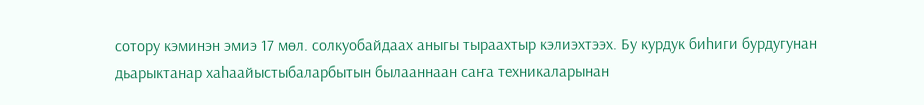сотору кэминэн эмиэ 17 мөл. солкуобайдаах аныгы тыраахтыр кэлиэхтээх. Бу курдук биһиги бурдугунан дьарыктанар хаһаайыстыбаларбытын былааннаан саҥа техникаларынан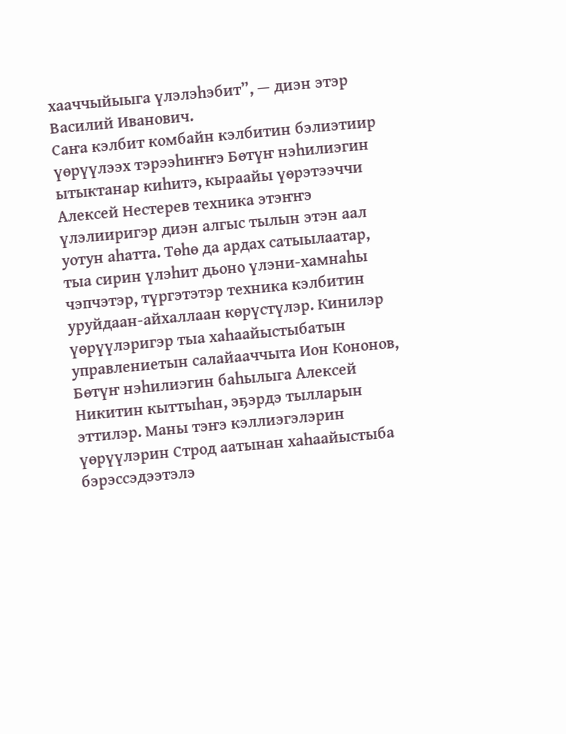хааччыйыыга үлэлэһэбит”, — диэн этэр Василий Иванович.
Саҥа кэлбит комбайн кэлбитин бэлиэтиир үөрүүлээх тэрээһиҥҥэ Бөтүҥ нэһилиэгин ытыктанар киһитэ, кыраайы үөрэтээччи Алексей Нестерев техника этэҥҥэ үлэлииригэр диэн алгыс тылын этэн аал уотун аһатта. Төһө да ардах сатыылаатар, тыа сирин үлэһит дьоно үлэни-хамнаһы чэпчэтэр, түргэтэтэр техника кэлбитин уруйдаан-айхаллаан көрүстүлэр. Кинилэр үөрүүлэригэр тыа хаһаайыстыбатын управлениетын салайааччыта Ион Кононов, Бөтүҥ нэһилиэгин баһылыга Алексей Никитин кыттыһан, эҕэрдэ тылларын эттилэр. Маны тэҥэ кэллиэгэлэрин үөрүүлэрин Строд аатынан хаһаайыстыба бэрэссэдээтэлэ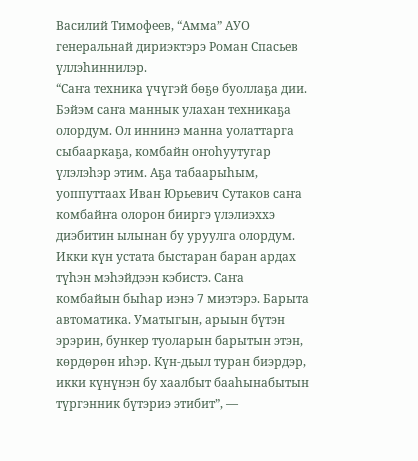Василий Тимофеев, “Амма” АУО генеральнай дириэктэрэ Роман Спасьев үллэһиннилэр.
“Саҥа техника үчүгэй бөҕө буоллаҕа дии. Бэйэм саҥа маннык улахан техникаҕа олордум. Ол иннинэ манна уолаттарга сыбааркаҕа, комбайн оҥоһуутугар үлэлэһэр этим. Аҕа табаарыһым, уоппуттаах Иван Юрьевич Сутаков саҥа комбайҥа олорон бииргэ үлэлиэххэ диэбитин ылынан бу уруулга олордум. Икки күн устата быстаран баран ардах түһэн мэһэйдээн кэбистэ. Саҥа комбайын быһар иэнэ 7 миэтэрэ. Барыта автоматика. Уматыгын, арыын бүтэн эрэрин, бункер туоларын барытын этэн, көрдөрөн иһэр. Күн-дьыл туран биэрдэр, икки күнүнэн бу хаалбыт бааһынабытын түргэнник бүтэриэ этибит”, —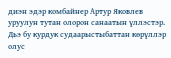диэн эдэр комбайнер Артур Яковлев уруулун тутан олорон санаатын үллэстэр.
Дьэ бу курдук судаарыстыбаттан көрүллэр олус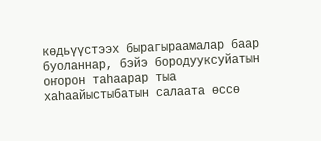көдьүүстээх бырагыраамалар баар буоланнар, бэйэ бородууксуйатын оҥорон таһаарар тыа хаһаайыстыбатын салаата өссө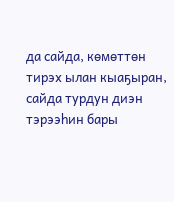да сайда, көмөттөн тирэх ылан кыаҕыран, сайда турдун диэн тэрээһин бары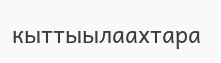кыттыылаахтара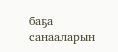баҕа санааларын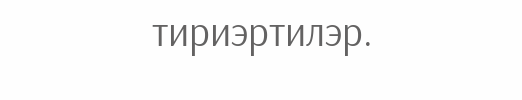тириэртилэр.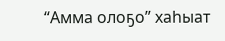“Амма олоҕо” хаһыат